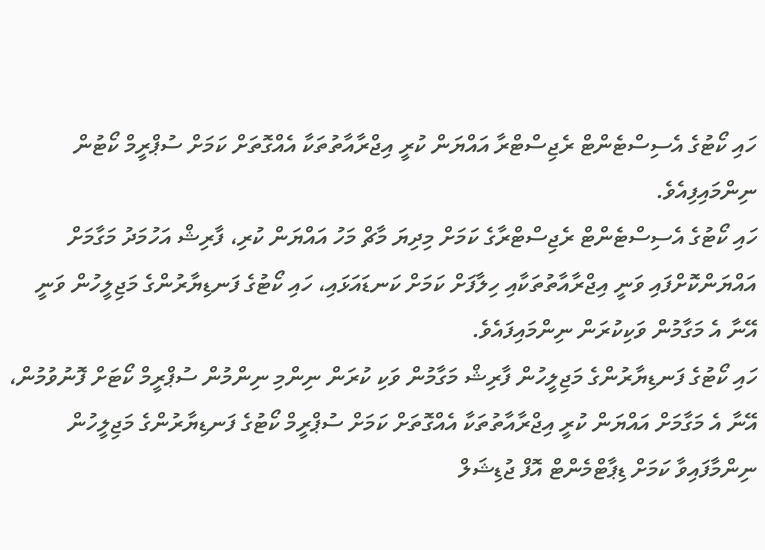ހައި ކޯޓުގެ އެސިސްޓެންޓް ރެޖިސްޓްރާ އައްޔަން ކުރީ އިޖްރާއާތުތަކާ އެއްގޮތަށް ކަމަށް ސުޕްރީމް ކޯޓުން ނިންމައިފިއެވެ.
ހައި ކޯޓުގެ އެސިސްޓެންޓް ރެޖިސްޓްރާގެ ކަމަށް މިދިޔަ މާޗް މަހު އައްޔަން ކުރި، ފާރިޝް އަހުމަދު މަގާމަށް އައްޔަންކޮށްފައި ވަނީ އިޖްރާއާތުތަކާއި ހިލާފަށް ކަމަށް ކަނޑައަޅައި، ހައި ކޯޓުގެ ފަނޑިޔާރުންގެ މަޖިލީހުން ވަނީ އޭނާ އެ މަގާމުން ވަކިކުރަން ނިންމައިފައެވެ.
ހައި ކޯޓުގެ ފަނޑިޔާރުންގެ މަޖިލީހުން ފާރިޝް މަގާމުން ވަކި ކުރަން ނިންމި ނިންމުން ސުޕްރީމް ކޯޓަށް ފޮނުވުމުން، އޭނާ އެ މަގާމަށް އައްޔަން ކުރީ އިޖްރާއާތުތަކާ އެއްގޮތަށް ކަމަށް ސުޕްރީމް ކޯޓުގެ ފަނޑިޔާރުންގެ މަޖިލީހުން ނިންމާފައިވާ ކަމަށް ޑިޕާޓްމެންޓް އޮފް ޖުޑިޝަލް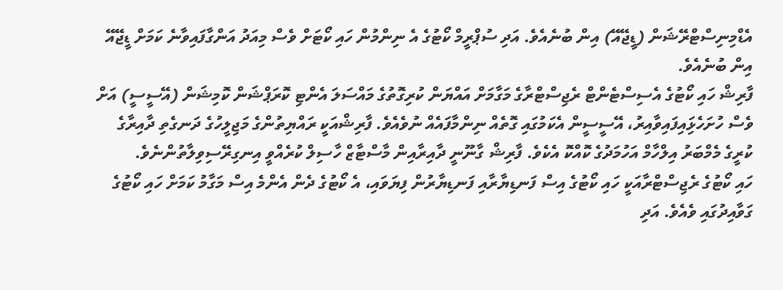އެޑްމިނިސްޓްރޭޝަން (ޑީޖޭއޭ) އިން ބުނެއެވެ. އަދި ސުޕްރީމް ކޯޓުގެ އެ ނިންމުން ހައި ކޯޓަށް ވެސް މިއަދު އަންގާފައިވާނެ ކަމަށް ޑީޖޭއޭ އިން ބުނެއެވެ.
ފާރިޝް ހައި ކޯޓުގެ އެސިސްޓެންޓް ރެޖިސްޓްރާގެ މަގާމަށް އައްޔަން ކުރިގޮތުގެ މައްސަލަ އެންޓި ކޮރަޕްޝަން ކޮމިޝަން (އޭސީސީ) އަށް ވެސް ހުށަހެޅިައިފައިވާއިރު، އޭސީސީން އެކަމުގައި ގޮތެއް ނިންމާފައެއް ނުވެއެވެ. ފާރިޝްއަކީ ރައްޔިތުންގެ މަޖިލީހުގެ ދަނގެތި ދާއިރާގެ ކުރީގެ މެމްބަރު އިލްހާމް އަހުމަދުގެ ކޮއްކޮ އެކެވެ. ފާރިޝް ގާނޫނީ ދާއިރާއިން މާސްޓާޒް ހާސިލް ކުރެއްވީ އިނގިރޭސިވިލާތުންނެވެ.
ހައި ކޯޓުގެ ރެޖިސްޓްރާއަކީ ހައި ކޯޓުގެ އިސް ފަނޑިޔާރާއި ފަނޑިޔާރުން ފިޔަވައި، އެ ކޯޓުގެ ދެން އެންމެ އިސް މަގާމު ކަމަށް ހައި ކޯޓުގެ ގަވާއިދުގައި ވެއެވެ. އަދި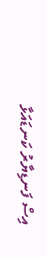އިސް ފަނޑިޔާރު ކަނޑައަޅާ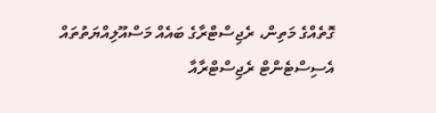ގޮތެއްގެ މަތިން، ރެޖިސްޓްރާގެ ބައެއް މަސްއޫލިއްޔަތުތައް އެސިސްޓެންޓް ރެޖިސްޓްރާއާ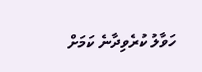ހަވާލު ކުރެވިދާނެ ކަމަށް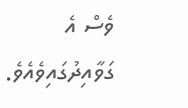ވެސް އެ ގަވާއިދުގައިވެއެވެ.